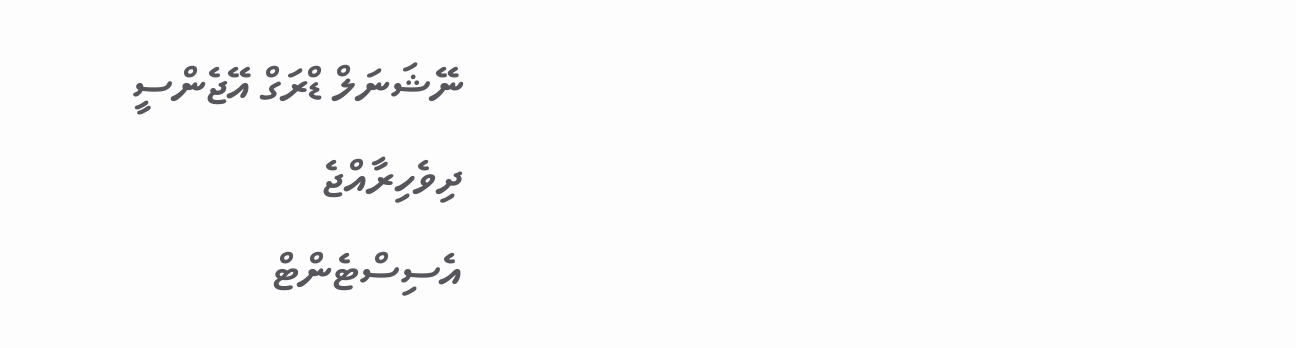ނޭޝަނަލް ޑްރަގް އޭޖެންސީ
ދިވެހިރާއްޖެ
އެސިސްޓެންޓް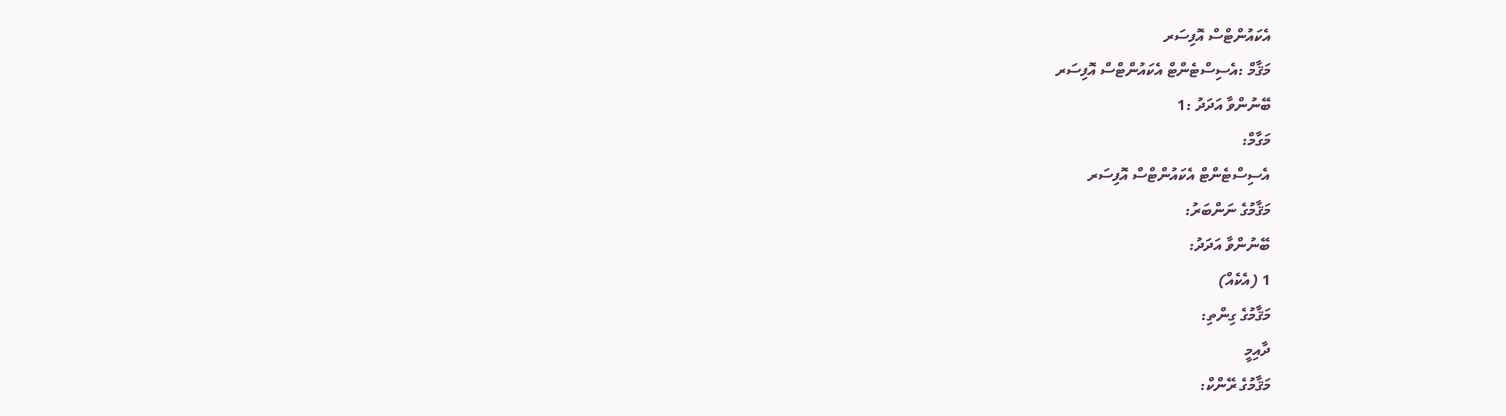އެކައުންޓްސް އޮފިސަރ
މަޤާމް :އެސިސްޓެންޓް އެކައުންޓްސް އޮފިސަރ
ބޭނުންވާ އަދަދު :1
މަގާމް:
އެސިސްޓެންޓް އެކައުންޓްސް އޮފިސަރ
މަޤާމުގެ ނަންބަރު:
ބޭނުންވާ އަދަދު:
1 (އެކެއް)
މަޤާމުގެ ގިންތި:
ދާއިމީ
މަޤާމުގެ ރޭންކް: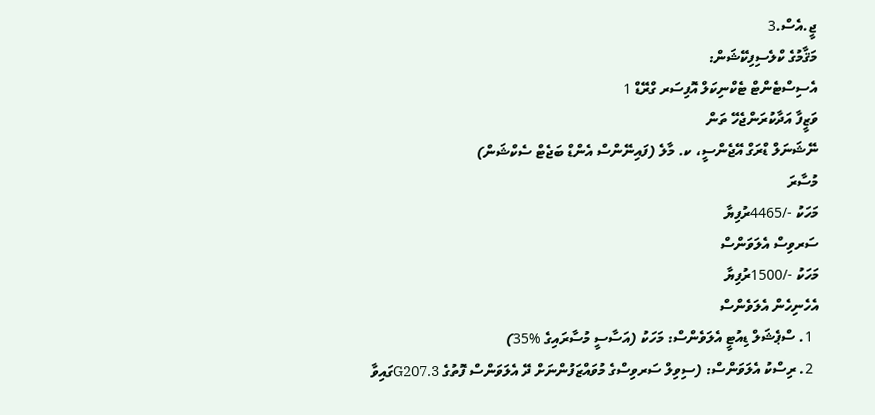ޖީ.އެސް.3
މަޤާމުގެ ކްލެސިފިކޭޝަން:
އެސިސްޓެންޓް ޓެކްނިކަލް އޮފިސަރ ގްރޭޑް 1
ވަޒީފާ އަދާކުރަންޖެހޭ ތަން
ނޭޝަނަލް ޑްރަގް އޭޖެންސީ، ކ. މާލެ (ފައިނޭންސް އެންޑް ބަޖެޓް ސެކްޝަން)
މުސާރަ
މަހަކު -/4465ރުފިޔާ
ސަރވިސް އެލަވަންސް
މަހަކު -/1500ރުފިޔާ
އެހެނިހެން އެލަވެންސް
  1. ސްޕެޝަލް ޑިއުޓީ އެލަވެންސް: މަހަކު (އަސާސީ މުސާރައިގެ %35)
  2. ރިސްކު އެލަވަންސް: (ސިވިލް ސަރވިސްގެ މުވައްޒަފުންނަށް ދޭ އެލަވަންސް ފޮތުގެ G207.3ގައިވާ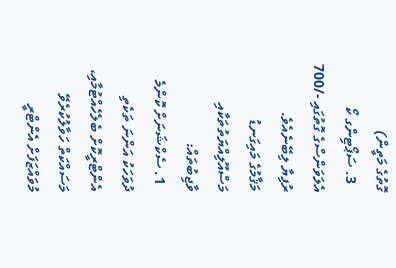ގޮތުގެ މަތީން)
  3. ސަޕޯޓިންގ ކޯ އެލަވަންސްގެ ގޮތުގައި -/700 ރުފިޔާ ލިބޭނެއެވެ.
މަޤާމުގެ މައިގަނޑު މަސްއޫލިއްޔަތުތަކާއި ވާޖިބުތައް:
  1. ސެކްޝަނަށް ކޮންމެ ދުވަހަކު އަންނަ ތަކެތި އެންޓްރީކޮށް ބެލެހެއްޓުމާއި، މަސައްކަތް ހަވާލުކުރެވޭ މުވައްޒަފަށް އެންޓްރީ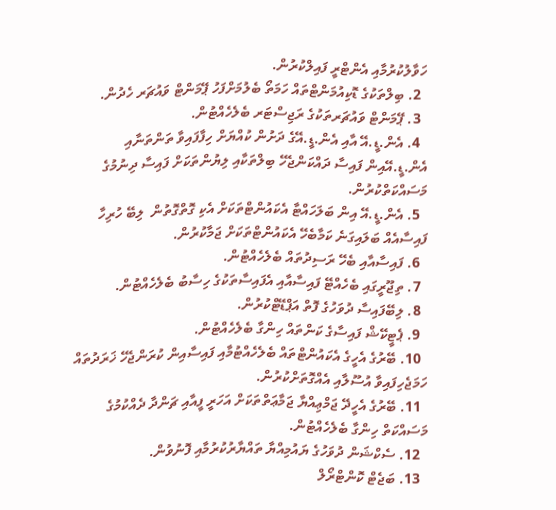ހަވާލުކުރުމާއި އެންޓްރީ ފައިލްކުރުން.
  2. ބިލްތަކުގެ ޑޮކިއުމަންޓްތައް ހަމަތޯ ބެލުމަށްފަހު ޕޭމަންޓް ވައުޗަރ ހެދުން.
  3. ޕޭމަންޓް ވައުޗަރތަކުގެ ރަޖިސްޓަރ ބެލެހެއްޓުން.
  4. އެން.ޑީ.އޭ އާއި އެން.ޑީ.އޭގެ ދަށުން ކުއްޔަށް ހިފާފައިވާ ތަންތަނާއި އެން.ޑީ.އޭއިން ފައިސާ ދައްކަންޖެހޭ ބިލްތަކާއި ލިޔުންތަކަށް ފައިސާ ދިނުމުގެ މަސައްކަތްކުރުން.
  5. އެން.ޑީ.އޭ އިން ބަލަހައްޓާ އެކައުންޓްތަކަށް އެކި ގޮތްގޮތުން  ލިބޭ ހުރިހާ ފައިސާއެއް ބަލައިގަނެ ކަމާބެހޭ އެކައުންޓްތަކަށް ޖަމާކުރުން.
  6. ފައިސާއާއި ބެހޭ ރަސިދުތައް ބެލެހެއްޓުން.
  7. ތިޖޫރީގައި ބެހެއްޓޭ ފައިސާއާއި އެފައިސާތަކުގެ ހިސާބު ބެލެހެއްޓުން.
  8. ލިބޭފައިސާ ދުވަހުގެ ފޮތް އަޕްޑޭޓްކުރުން.
  9. ޕެޓީކޭޝް ފައިސާގެ ކަންތައް ހިންގާ ބެލެހެއްޓުން.
  10. ބޭރުގެ އެހީގެ އެކައުންޓްތައް ބެލެހެއްޓުމާއި ފައިސާއިން ކުރަންޖެހޭ ޚަރަދުތައް ހަމަޖެހިފައިވާ އުސޫލާއި އެއްގޮތަށްކުރުން.
  11. ބޭރުގެ އެހީދޭ ޖަމްޢިއްޔާ ޖަމާޢަތްތަކަށް އަހަރީ ފީއާއި ޗަންދާ ދެއްކުމުގެ މަސައްކަތް ހިންގާ ބެލެހެއްޓުން.
  12. ސެކްޝަން ދުވަހުގެ ޔައުމިއްޔާ ތައްޔާރުކުރުމާއި ފޮނުވުން.
  13. ބަޖެޓް ކޮންޓްރޯލް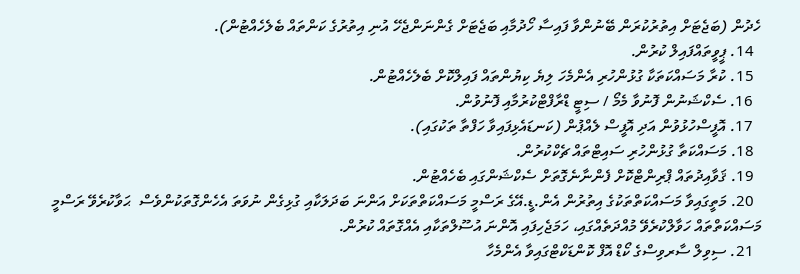ހެދުން (ބަޖެޓަށް އިތުރުކުރަން ބޭނުންވާ ފައިސާ ހޯދުމާއި ބަޖެޓަށް ގެންނަންޖެހޭ އުނި އިތުރުގެ ކަންތައް ބެލެހެއްޓުން).
  14. ޕީވީތައްފައިލް ކުރުން.
  15. ކުރާ މަސައްކަތަކާ ގުޅުންހުރި އެންމެހަ ލިޔެ ކިޔުންތައް ފައިލްކޮށް ބެލެހެއްޓުން.
  16. ސެކްޝަނުން ފޮނުވާ މެމޯ / ސިޓީ ޑްރާފްޓްކުރުމާއި ފޮނުވުން.
  17. އޮފީސްހުޅުވުން އަދި އޮފީސް ލެއްޕުން (ކަނޑައެޅިފައިވާ ހަފްތާ ތަކުގައި).
  18. މަސައްކަތާ ގުޅުންހުރި ސައިޓްތައް ޗެކްކުރުން.
  19. ޤަވާއިދުތައް ޕްރިންޓްކޮށް ފެންނާނެގޮތަށް ސެކްޝަންގައި ބެހެއްޓުން.
  20. މަތީގައިވާ މަސައްކަތްތަކުގެ އިތުރުން އެން.ޑީ.އޭގެ ރަސްމީ މަސައްކަތްތަކަށް އަންނަ ބަދަލަކާއި ގުޅިގެން ނުވަތަ އެހެންގޮތަކުންވެސް  ޙަވާކުރެވޭ ރަސްމީ މަސައްކަތްތައް ހަވާލްކުރެވޭ މުއްދަތެއްގައި، ހަމަޖެހިފައި އޮންނަ އުސޫލްތަކާއި އެއްގޮތައް ކުރުން.
  21. ސިވިލް ސާރވިސްގެ ކޯޑް އޮފް ކޮންޑަކްޓްގައިވާ އެންމެހާ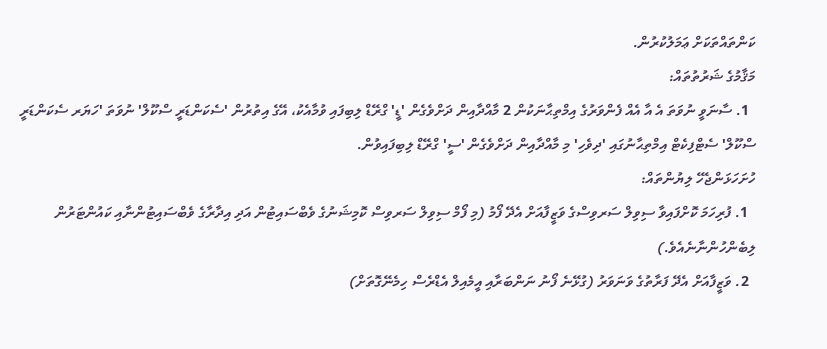ކަންތައްތަކަށް ޢަމަލުކުރުން.
މަޤާމުގެ ޝަރުތުތައް:
  1. ސާނަވީ ނުވަތަ އެ އާ އެއް ފެންވަރުގެ އިމްތިޙާނަކުން 2 މާއްދާއިން ދަށްވެގެން 'ޑީ' ގްރޭޑް ލިބިފައި ވުމާއެކު، އޭގެ އިތުރުން 'ސެކަންޑަރީ ސްކޫލް' ނުވަތަ 'ހަޔަރ ސެކަންޑަރީ ސްކޫލް' ސެޓްފިކެޓް އިމްތިޙާނުގައި 'ދިވެހި' މި މާއްދާއިން ދަށްވެގެން 'ސީ' ގްރޭޑް ލިބިފައިވުން.
ހުށަހަޅަންޖެހޭ ލިޔުންތައް:
  1. ފުރިހަމަ ކޮށްފައިވާ ސިވިލް ސަރވިސްގެ ވަޒީފާއަށް އެދޭ ފޯމު (މި ފޯމް ސިވިލް ސަރވިސް ކޮމިޝަނުގެ ވެބްސައިޓުން އަދި އިދާރާގެ ވެބްސައިޓުންނާއި ކައުންޓަރުން ލިބެންހުންނާނެއެވެ.)
  2. ވަޒީފާއަށް އެދޭ ފަރާތުގެ ވަނަވަރު (ގުޅޭނެ ފޯނު ނަންބަރާއި އީމެއިލް އެޑްރެސް ހިމެނޭގޮތަށް)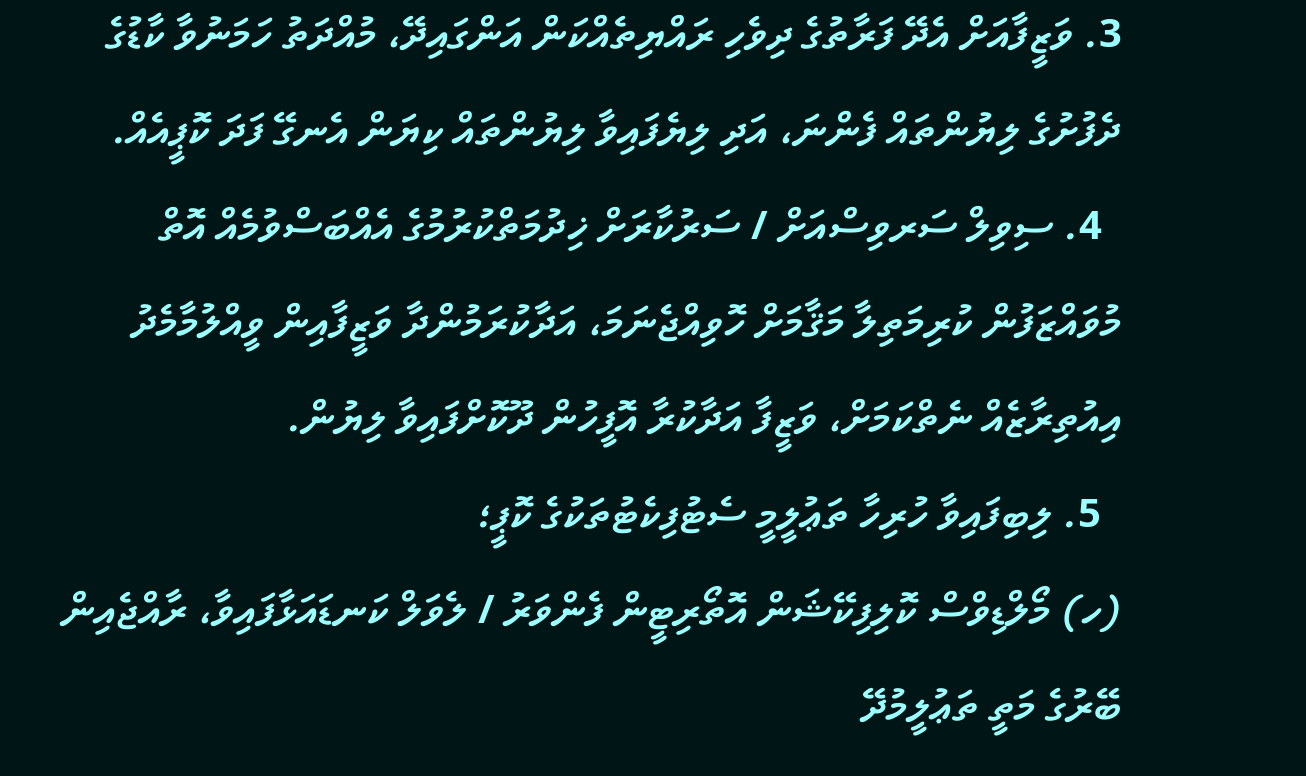3. ވަޒީފާއަށް އެދޭ ފަރާތުގެ ދިވެހި ރައްޔިތެއްކަން އަންގައިދޭ، މުއްދަތު ހަމަނުވާ ކާޑުގެ ދެފުށުގެ ލިޔުންތައް ފެންނަ، އަދި ލިޔެފައިވާ ލިޔުންތައް ކިޔަން އެނގޭ ފަދަ ކޮޕީއެއް.
  4. ސިވިލް ސަރވިސްއަށް / ސަރުކާރަށް ޚިދުމަތްކުރުމުގެ އެއްބަސްވުމެއް އޮތް މުވައްޒަފުން ކުރިމަތިލާ މަޤާމަށް ހޮވިއްޖެނަމަ، އަދާކުރަމުންދާ ވަޒީފާއިން ވީއްލުމާމެދު އިއުތިރާޒެއް ނެތްކަމަށް، ވަޒީފާ އަދާކުރާ އޮފީހުން ދޫކޮށްފައިވާ ލިޔުން.
  5. ލިބިފައިވާ ހުރިހާ ތަޢުލީމީ ސެޓުފިކެޓުތަކުގެ ކޮޕީ؛
(ހ) މޯލްޑިވްސް ކޮލިފިކޭޝަން އޮތޯރިޓީން ފެންވަރު / ލެވަލް ކަނޑައަޅާފައިވާ، ރާއްޖެއިން ބޭރުގެ މަތީ ތަޢުލީމުދޭ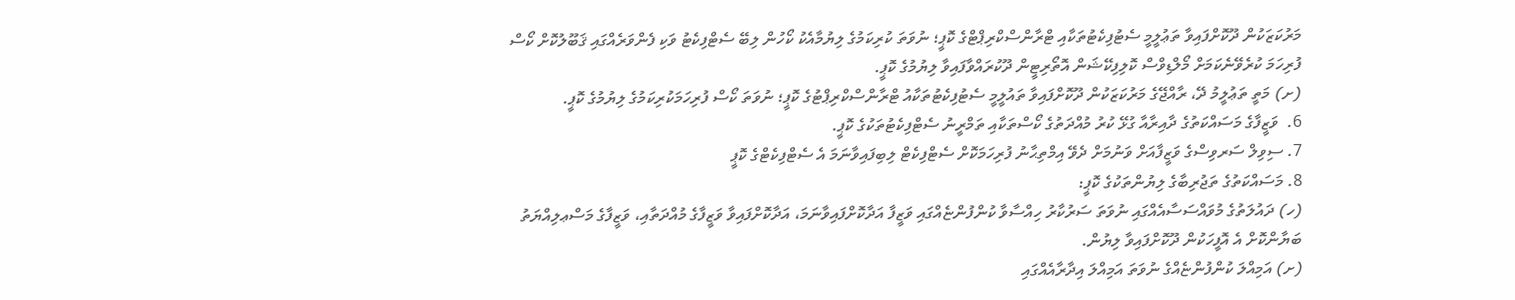މަރުކަޒަކުން ދޫކޮށްފައިވާ ތަޢުލީމީ ސެޓުފިކެޓުތަކާއި ޓްރާންސްކްރިޕްޓްގެ ކޮޕީ؛ ނުވަތަ ކުރިކަމުގެ ލިޔުމާއެކު ކޯހުން ލިބޭ ސެޓްފިކެޓު ވަކި ފެންވަރެއްގައި ޤަބޫލުކޮށް ކޯސް ފުރިހަމަ ކުރެވޭނެކަމަށް މޯލްޑިވްސް ކޮލިފިކޭޝަން އޮތޯރިޓީން ދޫކުރައްވާފައިވާ ލިޔުމުގެ ކޮޕީ.
(ށ) މަތީ ތަޢުލީމު ދޭ، ރާއްޖޭގެ މަރުކަޒަކުން ދޫކޮށްފައިވާ ތައުލީމީ ސެޓުފިކެޓުތަކާއު ޓްރާންސްކްރިޕްޓުގެ ކޮޕީ؛ ނުވަތަ ކޯސް ފުރިހަމަކުރިކަމުގެ ލިޔުމުގެ ކޮޕީ.
6.  ވަޒީފާގެ މަސައްކަތުގެ ދާއިރާއާ ގުޅޭ ކުރު މުއްދަތުގެ ކޯސްތަކާއި ތަމްރީނު ސެޓްފިކެޓުތަކުގެ ކޮޕީ.
7. ސިވިލް ސަރވިސްގެ ވަޒީފާއަށް ވަނުމަށް ދެވޭ އިމްތިޙާނު ފުރިހަމަކޮށް ސެޓްފިކެޓް ލިބިފައިވާނަމަ އެ ސެޓްފިކެޓްގެ ކޮޕީ
8. މަސައްކަތުގެ ތަޖުރިބާގެ ލިޔުންތަކުގެ ކޮޕީ:
(ހ) ދައުލަތުގެ މުވައްސަސާއެއްގައި ނުވަތަ ސަރުކާރު ހިއްސާވާ ކުންފުންޏެއްގައި ވަޒީފާ އަދާކޮށްފައިވާނަމަ، އަދާކޮށްފައިވާ ވަޒީފާގެ މުއްދަތާއި، ވަޒީފާގެ މަސްޢލިއްޔަތު ބަޔާންކޮށް އެ އޮފީހަކުން ދޫކޮށްފައިވާ ލިޔުން.
(ށ) އަމިއްލަ ކުންފުންޏެއްގެ ނުވަތަ އަމިއްލަ އިދާރާއެއްގައި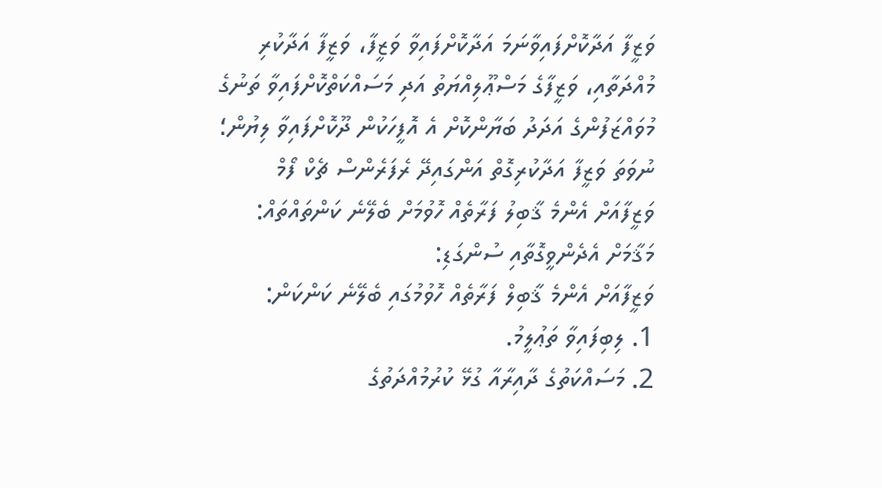ވަޒީފާ އަދާކޮށްފައިވާނަމަ އަދާކޮށްފައިވާ ވަޒީފާ، ވަޒީފާ އަދާކުރި މުއްދަތާއި، ވަޒީފާގެ މަސްޢޫލިއްޔަތު އަދި މަސައްކަތްކޮށްފައިވާ ތަނުގެ މުވައްޒަފުންގެ އަދަދު ބަޔާންކޮށް އެ އޮފީހަކުން ދޫކޮށްފައިވާ ލިޔުން؛ ނުވަތަ ވަޒީފާ އަދާކުރިގޮތް އަންގައިދޭ ރެފަރެންސް ޗެކް ފޯމް
ވަޒީފާއަށް އެންމެ ޤާބިލު ފަރާތެއް ހޮވުމަށް ބެލޭނެ ކަންތައްތައް:
މަޤާމަށް އެދެންވީގޮތާއި ސުންގަޑި:
ވަޒީފާއަށް އެންމެ ޤާބިލް ފަރާތެއް ހޮވުމުގައި ބެލޭނެ ކަންކަން:
1. ލިބިފައިވާ ތަޢުލީމު.
2. މަސައްކަތުގެ ދާއިރާއާ ގުޅޭ ކުރުމުއްދަތުގެ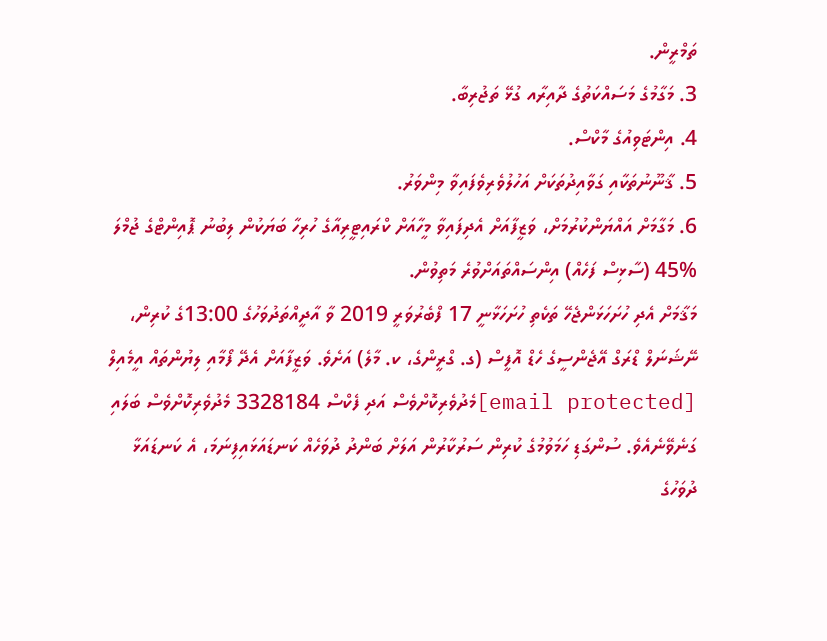ތަމްރީން.
3. މަގާމުގެ މަސައްކަތުގެ ދާއިރާއ ގުޅޭ ތަޖުރިބާ.
4. އިންޓަވިއުގެ މާކްސް.
5. ޤާނޫނުތަކާއި ގަވާއިދުތަކަށް އަހުލުވެރިވެފައިވާ މިންވަރު.
6. މަގާމަށް އައްޔަންކުރުމަށް، ވަޒީފާއަށް އެދިފައިވާ މީހާއަށް ކްރައިޓީރިއާގެ ހުރިހާ ބަޔަކުން ލިބުނު ޕޮއިންޓްގެ ޖުމްލަ %45 (ސާޅިސް ފަހެއް) އިންސައްތައަށްވުރެ މަތިވުން.
މަޤާމަށް އެދި ހުށަހަޅަންޖެހޭ ތަކެތި ހުށަހަޅާނީ 17 ފްބެރުވަރީ 2019 ވާ އާދީއްތަދުވަހުގެ 13:00ގެ ކުރިން، ނޭޝަނަލް ޑްރަގް އޭޖެންސީގެ ހެޑް އޮފީސް (ގ. ގްރީންގެ، ކ. މާލެ) އަށެވެ. ވަޒީފާއަށް އެދޭ ފޯމާއި ލިޔުންތައް އީމެއިލް [email protected]މެދުވެރިކޮށްވެސް އަދި ފެކްސް 3328184 މެދުވެރިކޮށްވެސް ބަލައި ގަނެވޭނެއެވެ. ސުންގަޑި ހަމަވުމުގެ ކުރިން ސަރުކާރުން އަލަށް ބަންދު ދުވަހެއް ކަނޑައަޅައިފިނަމަ، އެ ކަނޑައަޅާ ދުވަހުގެ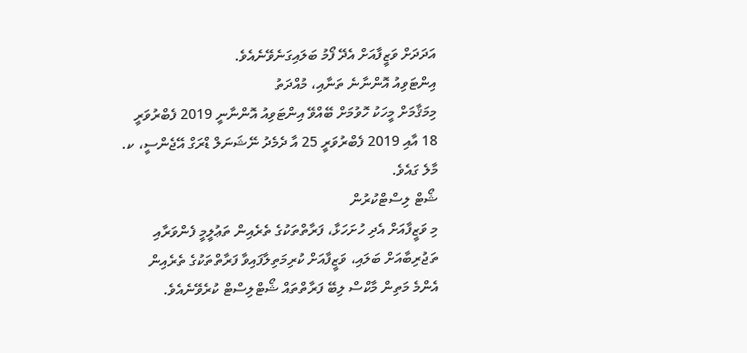އަދަދަށް ވަޒީފާއަށް އެދޭ ފޯމު ބަލައިގަނެވޭނެއެވެ.
އިންޓަވިއު އޮންނާނެ ތަނާއި، މުއްދަތު
މިމަޤާމަށް މީހަކު ހޮވުމަށް ބޭއްވޭ އިންޓަވިއު އޮންނާނީ 2019 ފެބްރުވަރީ 18 އާއި 2019 ފެބްރުވަރީ 25 އާ ދެމެދު ނޭޝަނަލް ޑްރަގް އޭޖެންސީ، ކ. މާލެ ގައެވެ.
ޝޯޓް ލިސްޓްކުރުން
މި ވަޒީފާއަށް އެދި ހުށަހަޅާ، ފަރާތްތަކުގެ ތެރެއިން ތަޢުލީމީ ފެންވަރާއި ތަޖުރިބާއަށް ބަލައި، ވަޒީފާއަށް ކުރިމަތިލާފައިވާ ފަރާތްތަކުގެ ތެރެއިން އެންމެ މަތިން މާކްސް ލިބޭ ފަރާތްތައް ޝޯޓްލިސްޓް ކުރެވޭނެއެވެ.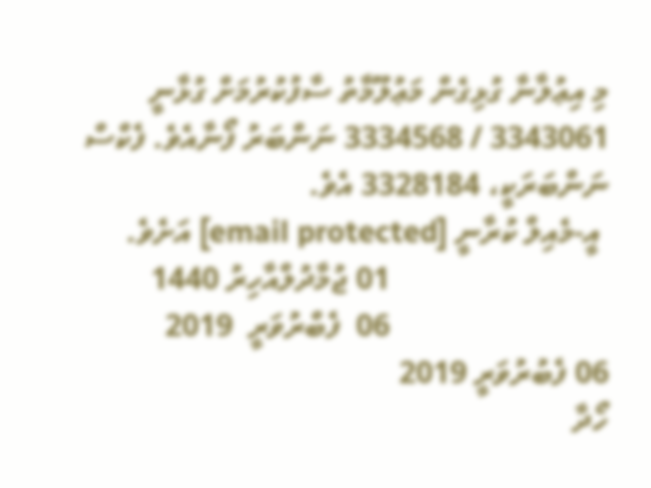މި އިޢުލާނާ ގުޅިގެން މަޢުލޫމާތު ސާފުކުރުމަށް ގުޅާނީ 3343061 / 3334568 ނަންބަރު ފޯނާއެވެ. ފެކްސް ނަންބަރަކީ، 3328184 އެވެ.
 އީ-މެއިލް ކުރާނީ [email protected] އަށެވެ.
                            01 ޖުމާދުލްއާހިރު 1440
                            06  ފެބްރުވަރީ  2019
06 ފެބުރުވަރީ 2019
ހޯދާ